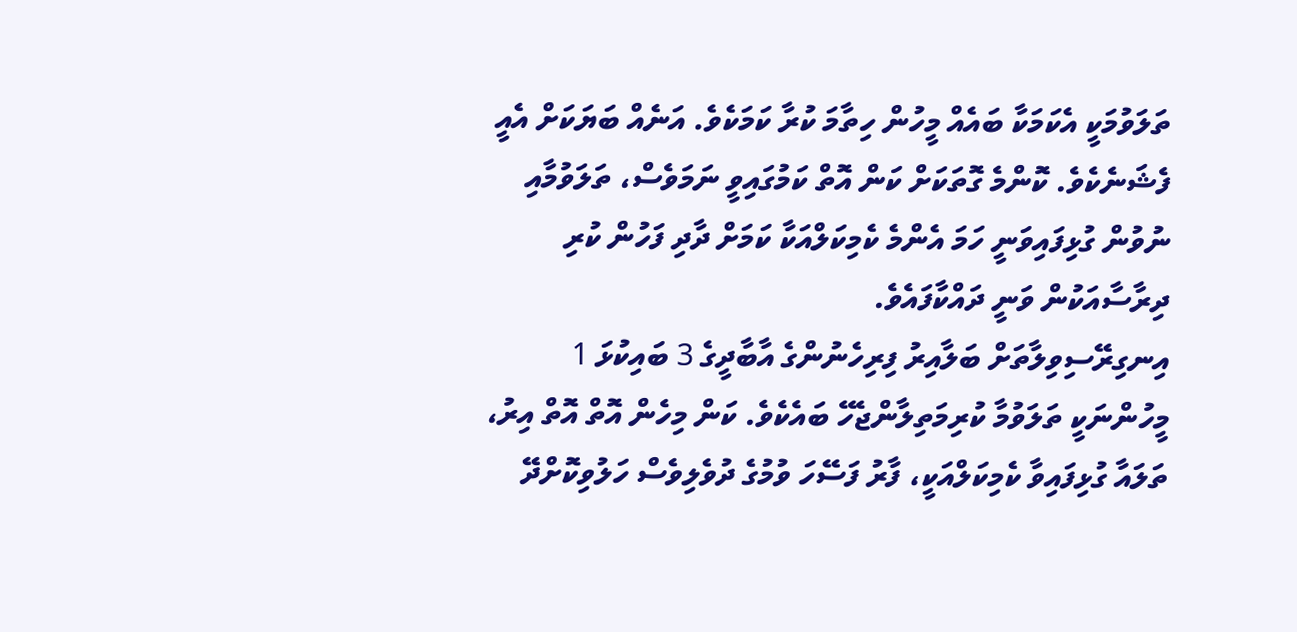ތަލަވުމަކީ އެކަމަކާ ބައެއް މީހުން ހިތާމަ ކުރާ ކަމަކެވެ. އަނެއް ބަޔަކަށް އެއީ ފެޝަނެކެވެ. ކޮންމެ ގޮތަކަށް ކަން އޮތް ކަމުގައިވީ ނަމަވެސް، ތަލަވުމާއި ނުވުން ގުޅިފައިވަނީ ހަމަ އެންމެ ކެމިކަލްއަކާ ކަމަށް ދާދި ފަހުން ކުރި ދިރާސާއަކުން ވަނީ ދައްކާފައެވެ.
އިނގިރޭސިވިލާތަށް ބަލާއިރު ފިރިހެނުންގެ އާބާދީގެ 3 ބައިކުޅަ 1 މީހުންނަކީ ތަލަވުމާ ކުރިމަތިލާންޖެހޭ ބައެކެވެ. ކަން މިހެން އޮތް އޮތް އިރު، ތަލައާ ގުޅިފައިވާ ކެމިކަލްއަކީ، ފާރު ފަސޭހަ ވުމުގެ ދުވެލިވެސް ހަލުވިކޮށްދޭ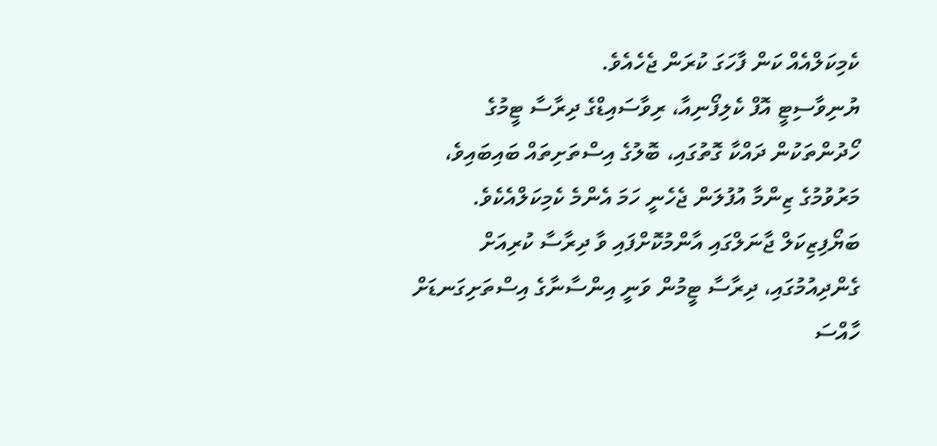ކެމިކަލްއެއް ކަން ފާހަގަ ކުރަން ޖެހެއެވެ.
ޔުނިވާސިޓީ އޮފް ކެލިފޯނިއާ، ރިވާސައިޑްގެ ދިރާސާ ޓީމުގެ ހޯދުންތަކުން ދައްކާ ގޮތުގައި، ބޮލުގެ އިސްތަށިތައް ބައިބައިވެ، މަރުވުމުގެ ޒިންމާ އުފުލަން ޖެހެނީ ހަމަ އެންމެ ކެމިކަލްއެކެވެ.
ބަޔޯފިޒިކަލް ޖާނަލްގައި އާންމުކޮށްފައި ވާ ދިރާސާ ކުރިއަށް ގެންދިއުމުގައި، ދިރާސާ ޓީމުން ވަނީ އިންސާނާގެ އިސްތަށިގަނޑަށް ހާއްސަ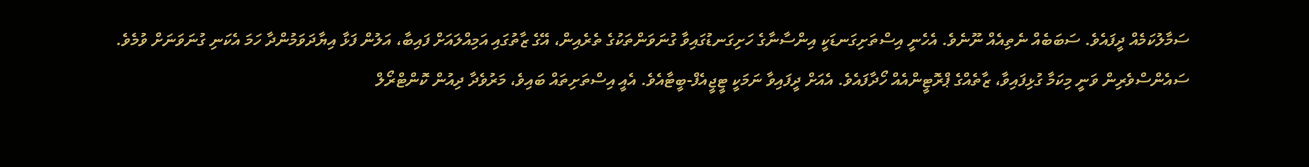ސަމާލުކަމެއް ދީފައެވެ. ސަބަބެއް ނެތިއެއް ނޫނެވެ. އެހެނީ އިސްތަށިގަނޑަކީ އިންސާނާގެ ހަށިގަނޑުގައިވާ ގުނަވަންތަކުގެ ތެރެއިން، އޭގެ ޒާތުގައި އަމިއްލައަށް ފައިބާ، އަލުން ފަޅާ އިޔާދަވަމުންދާ ހަމަ އެކަނި ގުނަވަނަށް ވުމެވެ.
ސައެންސްވެރިން ވަނީ މިކަމާ ގުޅިފައިވާ، ޒާތެއްގެ ޕްރޮޓީންއެއް ހޯދާފައެވެ. އެއަށް ދީފައިވާ ނަމަކީ ޓީޖީއެފް-ބީޓާއެވެ. އެއީ އިސްތަށިތައް ބައިވެ، މަރުވެދާ ދިއުން ކޮންޓްރޯލް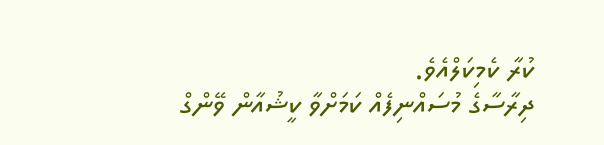ކުރާ ކެމިކަލްއެވެ.
ދިރާސާގެ މުސައްނިފެއް ކަމަށްވާ ކީޝުއާން ވޭންގް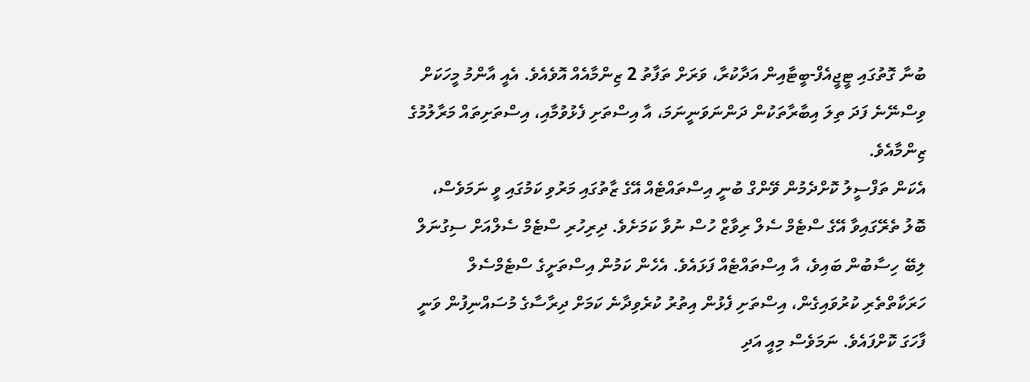ބުނާ ގޮތުގައި ޓީޖީއެފް-ބީޓާއިން އަދާކުރާ، ވަރަށް ތަފާތު 2 ޒިންމާއެއް އޮވެއެވެ. އެއީ އާންމު މީހަކަށް ވިސްނޭނެ ފަދަ ތިލަ އިބާރާތަކުން ދަންނަވަނީނަމަ، އާ އިސްތަށި ފެޅުވުމާއި، އިސްތަށިތައް މަރާލުމުގެ ޒިންމާއެވެ.
އެކަން ތަފްސީލު ކޮށްދެމުން ވޭންގް ބުނީ އިސްތައްޓެއް އޭގެ ޒާތުގައި މަރުވި ކަމުގައި ވީ ނަމަވެސް، ބޮލު ތެރޭގައިވާ އޭގެ ސްޓެމް ސެލް ރިވާޒް ހުސް ނުވާ ކަމަށެވެ. ދިރިހުރި ސްޓެމް ސެލްއަށް ސިގުނަލް ލިބޭ ހިސާބުން ބައިވެ، އާ އިސްތައްޓެއް ފަޅައެވެ. އެހެން ކަމުން އިސްތަށީގެ ސްޓެމްސެލް ހަރަކާތްތެރި ކުރުވައިގެން، އިސްތަށި ފެޅުން އިތުރު ކުރެވިދާނެ ކަމަށް ދިރާސާގެ މުސައްނިފުން ވަނީ ފާހަގަ ކޮށްފައެވެ. ނަމަވެސް މިއީ އަދި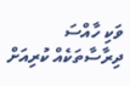ވަކި ހާއްސަ ދިރާސާތަކެއް ކުރިއަށް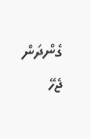ގެންދަން ޖެހޭ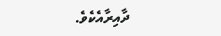ދާއިރާއެކެވެ.